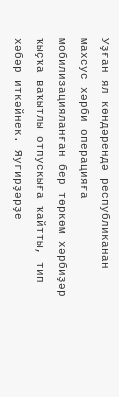Уҙған ял көндәрендә республиканан махсус хәрби операцияға мобилизацияланған бер төркөм хәрбиҙәр ҡыҫҡа ваҡытлы отпускыға ҡайтты, тип хәбәр иткәйнек. Яугирҙәрҙе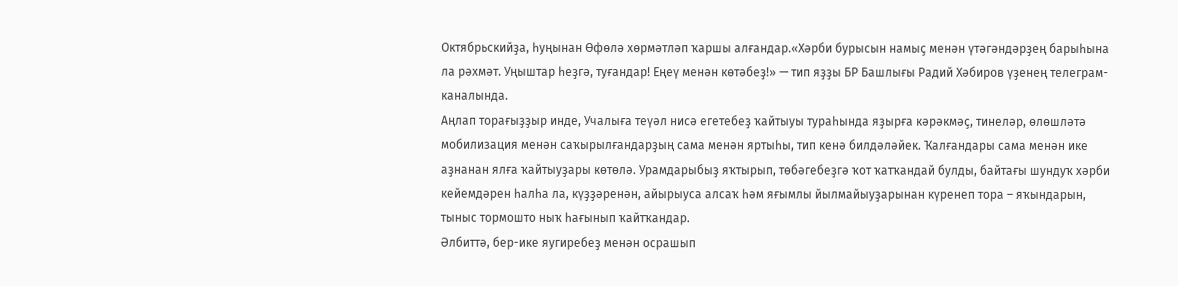Октябрьскийҙа, һуңынан Өфөлә хөрмәтләп ҡаршы алғандар.«Хәрби бурысын намыҫ менән үтәгәндәрҙең барыһына ла рәхмәт. Уңыштар һеҙгә, туғандар! Еңеү менән көтәбеҙ!» — тип яҙҙы БР Башлығы Радий Хәбиров үҙенең телеграм-каналында.
Аңлап торағыҙҙыр инде, Учалыға теүәл нисә егетебеҙ ҡайтыуы тураһында яҙырға кәрәкмәҫ, тинеләр, өлөшләтә мобилизация менән саҡырылғандарҙың сама менән яртыһы, тип кенә билдәләйек. Ҡалғандары сама менән ике аҙнанан ялға ҡайтыуҙары көтөлә. Урамдарыбыҙ яҡтырып, төбәгебеҙгә ҡот ҡатҡандай булды, байтағы шундуҡ хәрби кейемдәрен һалһа ла, күҙҙәренән, айырыуса алсаҡ һәм яғымлы йылмайыуҙарынан күренеп тора – яҡындарын, тыныс тормошто ныҡ һағынып ҡайтҡандар.
Әлбиттә, бер-ике яугиребеҙ менән осрашып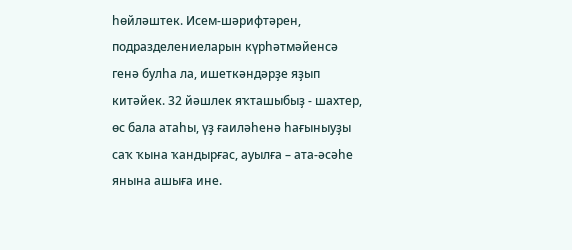һөйләштек. Исем-шәрифтәрен, подразделениеларын күрһәтмәйенсә генә булһа ла, ишеткәндәрҙе яҙып китәйек. 32 йәшлек яҡташыбыҙ - шахтер, өс бала атаһы, үҙ ғаиләһенә һағыныуҙы саҡ ҡына ҡандырғас, ауылға – ата-әсәһе янына ашыға ине.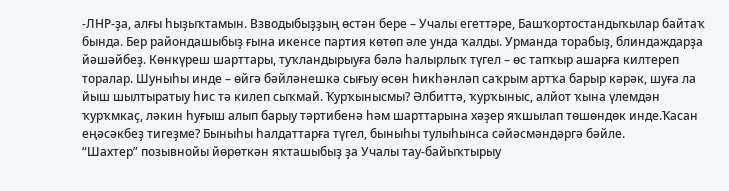-ЛНР-ҙа, алғы һыҙыҡтамын. Взводыбыҙҙың өстән бере – Учалы егеттәре, Башҡортостандыҡылар байтаҡ бында. Бер райондашыбыҙ ғына икенсе партия көтөп әле унда ҡалды. Урманда торабыҙ, блиндаждарҙа йәшәйбеҙ. Көнкүреш шарттары, туҡландырыуға бәлә һалырлыҡ түгел – өс тапҡыр ашарға килтереп торалар. Шуныһы инде – өйгә бәйләнешкә сығыу өсөн һикһәнләп саҡрым артҡа барыр кәрәк, шуға ла йыш шылтыратыу һис тә килеп сыҡмай. Ҡурҡынысмы? Әлбиттә, ҡурҡыныс, алйот ҡына үлемдән ҡурҡмкаҫ, ләкин һуғыш алып барыу тәртибенә һәм шарттарына хәҙер яҡшылап төшөндөк инде.Ҡасан еңәсәкбеҙ тигеҙме? Быныһы һалдаттарға түгел, быныһы тулыһынса сәйәсмәндәргә бәйле.
“Шахтер” позывнойы йөрөткән яҡташыбыҙ ҙа Учалы тау-байыҡтырыу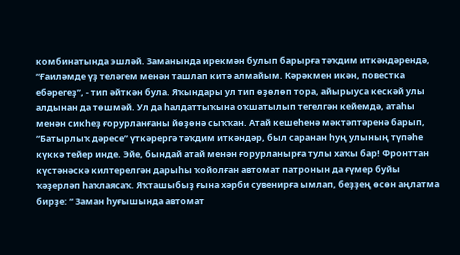комбинатында эшләй. Заманында ирекмән булып барырға тәҡдим иткәндәрендә, “Ғаиләмде үҙ теләгем менән ташлап китә алмайым. Кәрәкмен икән, повестка ебәрегеҙ”, - тип әйткән була. Яҡындары ул тип өҙөлөп тора, айырыуса кескәй улы алдынан да төшмәй. Ул да һалдаттыҡына оҡшатылып тегелгән кейемдә, атаһы менән сикһеҙ ғорурланғаны йөҙөнә сыҡҡан. Атай кешеһенә мәктәптәренә барып, “Батырлыҡ дәресе” үткәрергә тәҡдим иткәндәр, был саранан һуң улының түпәһе күккә тейер инде. Эйе, бындай атай менән ғорурланырға тулы хаҡы бар! Фронттан күстәнәскә килтерелгән дарыһы ҡойолған автомат патронын да ғүмер буйы ҡәҙерләп һаҡлаясаҡ. Яҡташыбыҙ ғына хәрби сувенирға ымлап, беҙҙең өсөн аңлатма бирҙе: “ Заман һуғышында автомат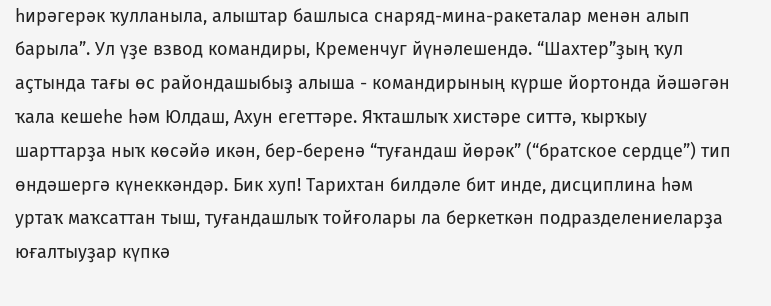һирәгерәк ҡулланыла, алыштар башлыса снаряд-мина-ракеталар менән алып барыла”. Ул үҙе взвод командиры, Кременчуг йүнәлешендә. “Шахтер”ҙың ҡул аҫтында тағы өс райондашыбыҙ алыша - командирының күрше йортонда йәшәгән ҡала кешеһе һәм Юлдаш, Ахун егеттәре. Яҡташлыҡ хистәре ситтә, ҡырҡыу шарттарҙа ныҡ көсәйә икән, бер-беренә “туғандаш йөрәк” (“братское сердце”) тип өндәшергә күнеккәндәр. Бик хуп! Тарихтан билдәле бит инде, дисциплина һәм уртаҡ маҡсаттан тыш, туғандашлыҡ тойғолары ла беркеткән подразделениеларҙа юғалтыуҙар күпкә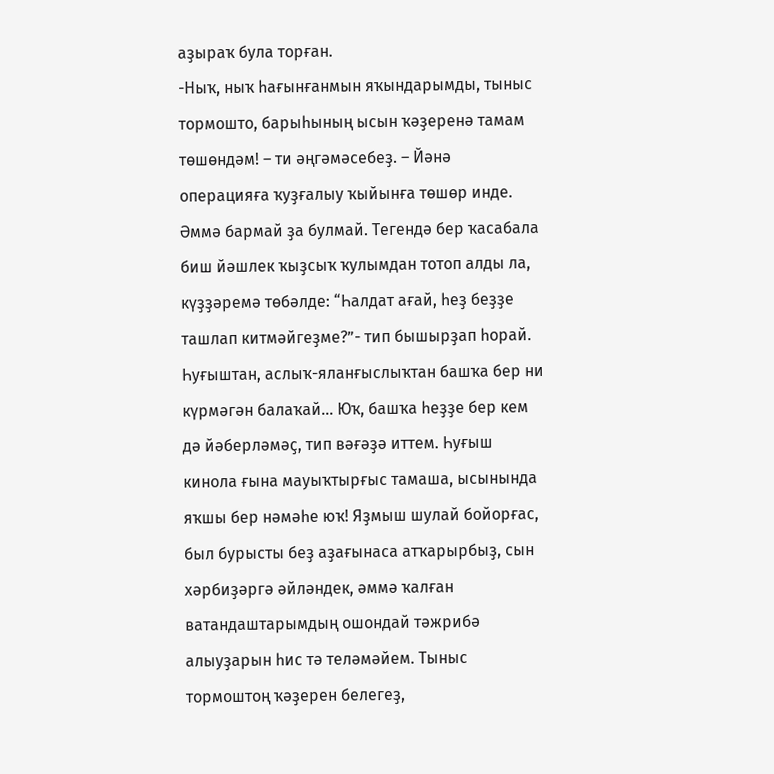аҙыраҡ була торған.
-Ныҡ, ныҡ һағынғанмын яҡындарымды, тыныс тормошто, барыһының ысын ҡәҙеренә тамам төшөндәм! – ти әңгәмәсебеҙ. – Йәнә операцияға ҡуҙғалыу ҡыйынға төшөр инде. Әммә бармай ҙа булмай. Тегендә бер ҡасабала биш йәшлек ҡыҙсыҡ ҡулымдан тотоп алды ла, күҙҙәремә төбәлде: “Һалдат ағай, һеҙ беҙҙе ташлап китмәйгеҙме?”- тип бышырҙап һорай. Һуғыштан, аслыҡ-яланғыслыҡтан башҡа бер ни күрмәгән балаҡай... Юҡ, башҡа һеҙҙе бер кем дә йәберләмәҫ, тип вәғәҙә иттем. Һуғыш кинола ғына мауыҡтырғыс тамаша, ысынында яҡшы бер нәмәһе юҡ! Яҙмыш шулай бойорғас, был бурысты беҙ аҙағынаса атҡарырбыҙ, сын хәрбиҙәргә әйләндек, әммә ҡалған ватандаштарымдың ошондай тәжрибә алыуҙарын һис тә теләмәйем. Тыныс тормоштоң ҡәҙерен белегеҙ,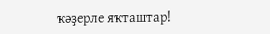ҡәҙерле яҡташтар!